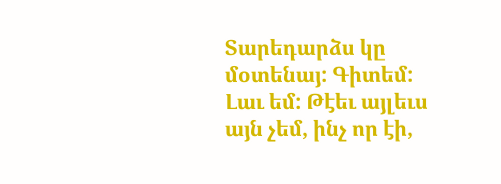Տարեդարձս կը մօտենայ: Գիտեմ: Լաւ եմ: Թէեւ այլեւս այն չեմ, ինչ որ էի,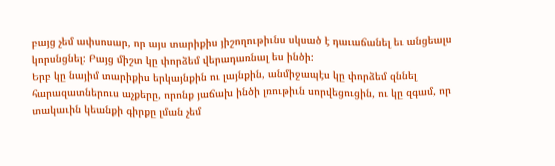բայց չեմ ափսոսար, որ այս տարիքիս յիշողութիւնս սկսած է դաւաճանել եւ անցեալս կորսնցնել: Բայց միշտ կը փորձեմ վերադառնալ ես ինծի:
Երբ կը նայիմ տարիքիս երկայնքին ու լայնքին, անմիջապէս կը փորձեմ զննել հարազատներուս աչքերը, որոնք յաճախ ինծի լռութիւն սորվեցուցին, ու կը զգամ, որ տակաւին կեանքի գիրքը լման չեմ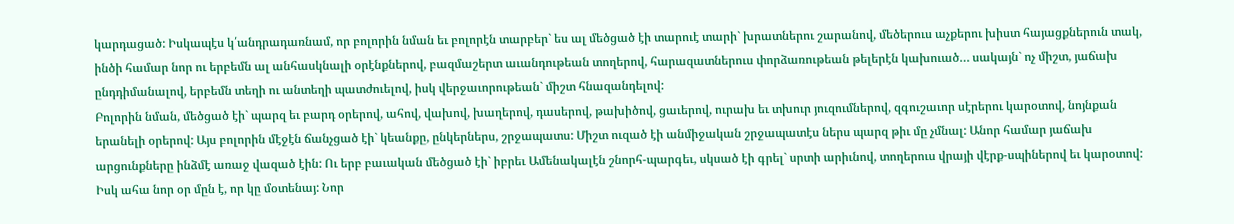կարդացած: Իսկապէս կ՛անդրադառնամ, որ բոլորին նման եւ բոլորէն տարբեր` ես ալ մեծցած էի տարուէ տարի` խրատներու շարանով, մեծերուս աչքերու խիստ հայացքներուն տակ, ինծի համար նոր ու երբեմն ալ անհասկնալի օրէնքներով, բազմաշերտ աւանդութեան տողերով, հարազատներուս փորձառութեան թելերէն կախուած… սակայն` ոչ միշտ, յաճախ ընդդիմանալով, երբեմն տեղի ու անտեղի պատժուելով, իսկ վերջաւորութեան` միշտ հնազանդելով:
Բոլորին նման, մեծցած էի` պարզ եւ բարդ օրերով, ահով, վախով, խաղերով, դասերով, թախիծով, ցաւերով, ուրախ եւ տխուր յուզումներով, զգուշաւոր սէրերու կարօտով, նոյնքան երանելի օրերով: Այս բոլորին մէջէն ճանչցած էի` կեանքը, ընկերներս, շրջապատս: Միշտ ուզած էի անմիջական շրջապատէս ներս պարզ թիւ մը չմնալ: Անոր համար յաճախ արցունքները ինձմէ առաջ վազած էին: Ու երբ բաւական մեծցած էի` իբրեւ Ամենակալէն շնորհ-պարգեւ, սկսած էի գրել` սրտի արիւնով, տողերուս վրայի վէրք-սպիներով եւ կարօտով: Իսկ ահա նոր օր մըն է, որ կը մօտենայ: Նոր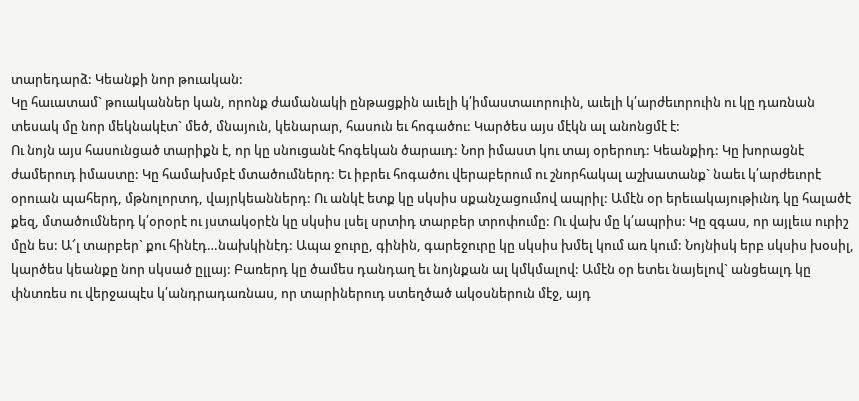տարեդարձ: Կեանքի նոր թուական:
Կը հաւատամ` թուականներ կան, որոնք ժամանակի ընթացքին աւելի կ՛իմաստաւորուին, աւելի կ՛արժեւորուին ու կը դառնան տեսակ մը նոր մեկնակէտ` մեծ, մնայուն, կենարար, հասուն եւ հոգածու: Կարծես այս մէկն ալ անոնցմէ է:
Ու նոյն այս հասունցած տարիքն է, որ կը սնուցանէ հոգեկան ծարաւդ: Նոր իմաստ կու տայ օրերուդ: Կեանքիդ: Կը խորացնէ ժամերուդ իմաստը: Կը համախմբէ մտածումներդ: Եւ իբրեւ հոգածու վերաբերում ու շնորհակալ աշխատանք` նաեւ կ՛արժեւորէ օրուան պահերդ, մթնոլորտդ, վայրկեաններդ: Ու անկէ ետք կը սկսիս սքանչացումով ապրիլ: Ամէն օր երեւակայութիւնդ կը հալածէ քեզ, մտածումներդ կ՛օրօրէ ու յստակօրէն կը սկսիս լսել սրտիդ տարբեր տրոփումը: Ու վախ մը կ՛ապրիս: Կը զգաս, որ այլեւս ուրիշ մըն ես: Ա՜լ տարբեր` քու հինէդ…նախկինէդ: Ապա ջուրը, գինին, գարեջուրը կը սկսիս խմել կում առ կում: Նոյնիսկ երբ սկսիս խօսիլ, կարծես կեանքը նոր սկսած ըլլայ: Բառերդ կը ծամես դանդաղ եւ նոյնքան ալ կմկմալով: Ամէն օր ետեւ նայելով` անցեալդ կը փնտռես ու վերջապէս կ՛անդրադառնաս, որ տարիներուդ ստեղծած ակօսներուն մէջ, այդ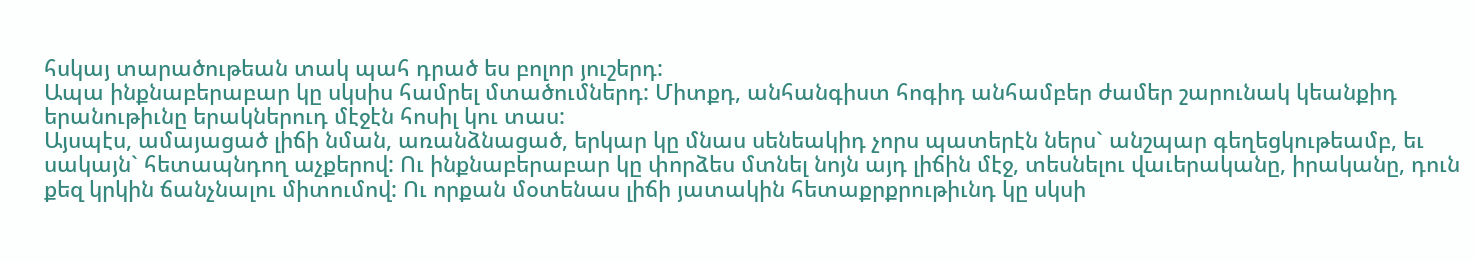հսկայ տարածութեան տակ պահ դրած ես բոլոր յուշերդ:
Ապա ինքնաբերաբար կը սկսիս համրել մտածումներդ: Միտքդ, անհանգիստ հոգիդ անհամբեր ժամեր շարունակ կեանքիդ երանութիւնը երակներուդ մէջէն հոսիլ կու տաս:
Այսպէս, ամայացած լիճի նման, առանձնացած, երկար կը մնաս սենեակիդ չորս պատերէն ներս` անշպար գեղեցկութեամբ, եւ սակայն` հետապնդող աչքերով: Ու ինքնաբերաբար կը փորձես մտնել նոյն այդ լիճին մէջ, տեսնելու վաւերականը, իրականը, դուն քեզ կրկին ճանչնալու միտումով: Ու որքան մօտենաս լիճի յատակին հետաքրքրութիւնդ կը սկսի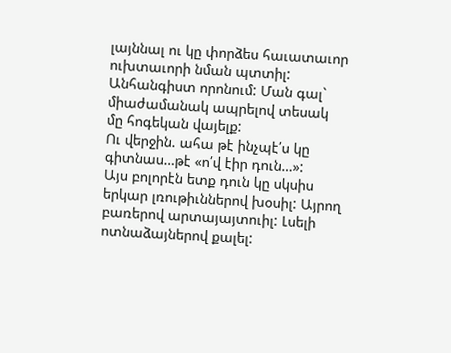լայննալ ու կը փորձես հաւատաւոր ուխտաւորի նման պտտիլ: Անհանգիստ որոնում: Ման գալ` միաժամանակ ապրելով տեսակ մը հոգեկան վայելք:
Ու վերջին. ահա թէ ինչպէ՛ս կը գիտնաս…թէ «ո՛վ էիր դուն…»:
Այս բոլորէն ետք դուն կը սկսիս երկար լռութիւններով խօսիլ: Այրող բառերով արտայայտուիլ: Լսելի ոտնաձայներով քալել: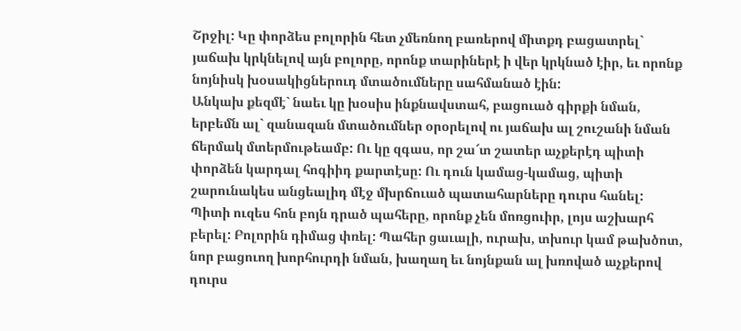Շրջիլ: Կը փորձես բոլորին հետ չմեռնող բառերով միտքդ բացատրել` յաճախ կրկնելով այն բոլորը, որոնք տարիներէ ի վեր կրկնած էիր, եւ որոնք նոյնիսկ խօսակիցներուդ մտածումները սահմանած էին:
Անկախ քեզմէ` նաեւ կը խօսիս ինքնավստահ, բացուած գիրքի նման, երբեմն ալ` զանազան մտածումներ օրօրելով ու յաճախ ալ շուշանի նման ճերմակ մտերմութեամբ: Ու կը զգաս, որ շա՜տ շատեր աչքերէդ պիտի փորձեն կարդալ հոգիիդ քարտէսը: Ու դուն կամաց-կամաց, պիտի շարունակես անցեալիդ մէջ մխրճուած պատահարները դուրս հանել: Պիտի ուզես հոն բոյն դրած պահերը, որոնք չեն մոռցուիր, լոյս աշխարհ բերել: Բոլորին դիմաց փռել: Պահեր ցաւալի, ուրախ, տխուր կամ թախծոտ, նոր բացուող խորհուրդի նման, խաղաղ եւ նոյնքան ալ խռոված աչքերով դուրս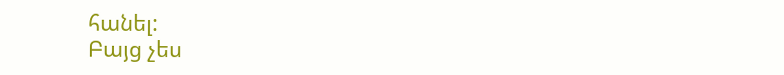հանել:
Բայց չես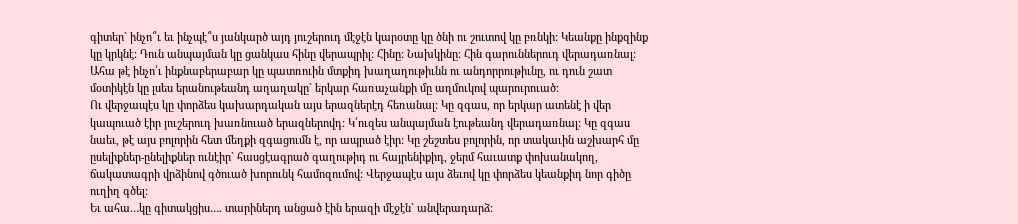գիտեր` ինչո՞ւ եւ ինչպէ՞ս յանկարծ այդ յուշերուդ մէջէն կարօտը կը ծնի ու շուտով կը բռնկի: Կեանքը ինքզինք կը կրկնէ: Դուն անպայման կը ցանկաս հինը վերապրիլ: Հինը: Նախկինը: Հին գարուններուդ վերադառնալ: Ահա թէ ինչո՛ւ ինքնաբերաբար կը պատռուին մտքիդ խաղաղութիւնն ու անդորրութիւնը, ու դուն շատ մօտիկէն կը լսես երանութեանդ աղաղակը` երկար հառաչանքի մը աղմուկով պարուրուած:
Ու վերջապէս կը փորձես կախարդական այս երազներէդ հեռանալ: Կը զգաս, որ երկար ատենէ ի վեր կապուած էիր յուշերուդ խառնուած երազներովդ: Կ՛ուզես անպայման էութեանդ վերադառնալ: Կը զգաս նաեւ, թէ այս բոլորին հետ մեղքի զգացումն է, որ ապրած էիր: Կը շեշտես բոլորին, որ տակաւին աշխարհ մը ըսելիքներ-ընելիքներ ունէիր` հասցէագրած գաղութիդ ու հայրենիքիդ, ջերմ հաւատք փոխանակող, ճակատագրի վրձինով գծուած խորունկ համոզումով: Վերջապէս այս ձեւով կը փորձես կեանքիդ նոր գիծը ուղիղ գծել:
Եւ ահա…կը գիտակցիս…. տարիներդ անցած էին երազի մէջէն` անվերադարձ: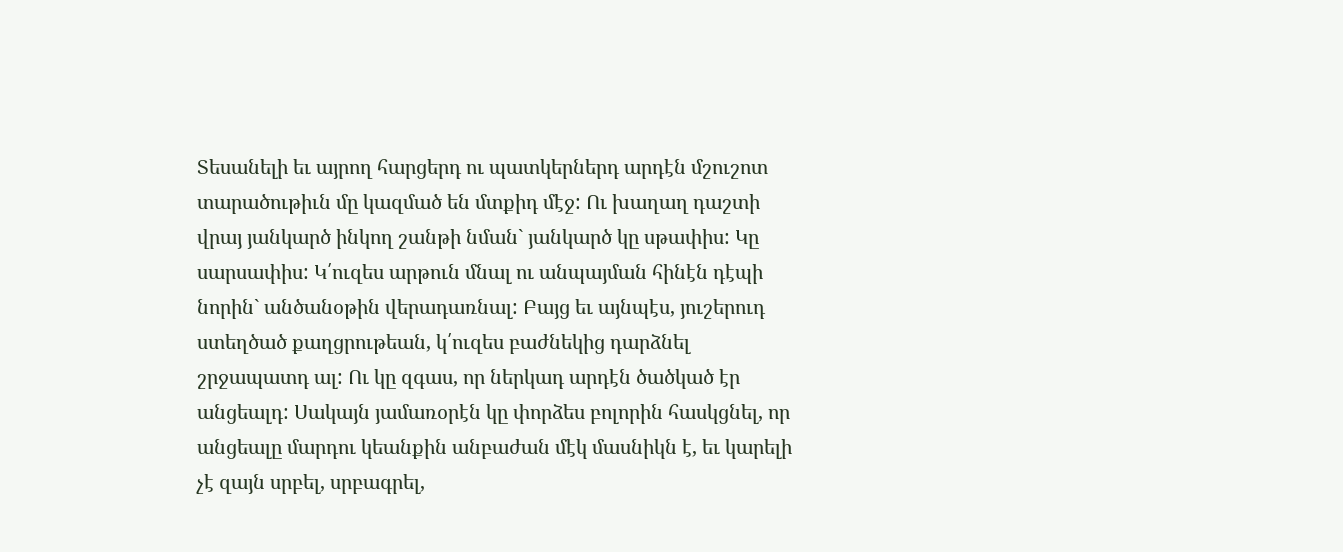Տեսանելի եւ այրող հարցերդ ու պատկերներդ արդէն մշուշոտ տարածութիւն մը կազմած են մտքիդ մէջ: Ու խաղաղ դաշտի վրայ յանկարծ ինկող շանթի նման` յանկարծ կը սթափիս: Կը սարսափիս: Կ՛ուզես արթուն մնալ ու անպայման հինէն դէպի նորին` անծանօթին վերադառնալ: Բայց եւ այնպէս, յուշերուդ ստեղծած քաղցրութեան, կ՛ուզես բաժնեկից դարձնել շրջապատդ ալ: Ու կը զգաս, որ ներկադ արդէն ծածկած էր անցեալդ: Սակայն յամառօրէն կը փորձես բոլորին հասկցնել, որ անցեալը մարդու կեանքին անբաժան մէկ մասնիկն է, եւ կարելի չէ զայն սրբել, սրբագրել,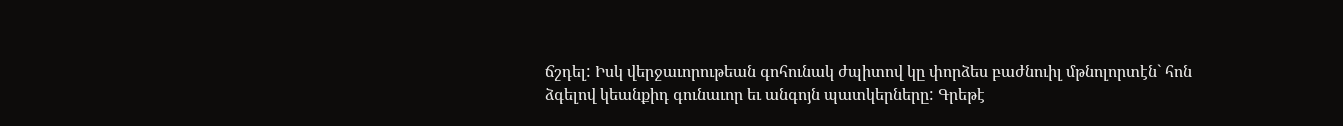ճշդել: Իսկ վերջաւորութեան գոհունակ ժպիտով կը փորձես բաժնուիլ մթնոլորտէն` հոն ձգելով կեանքիդ գունաւոր եւ անգոյն պատկերները: Գրեթէ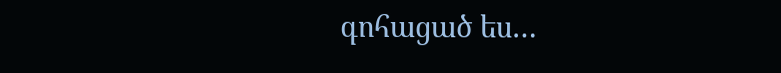գոհացած ես…